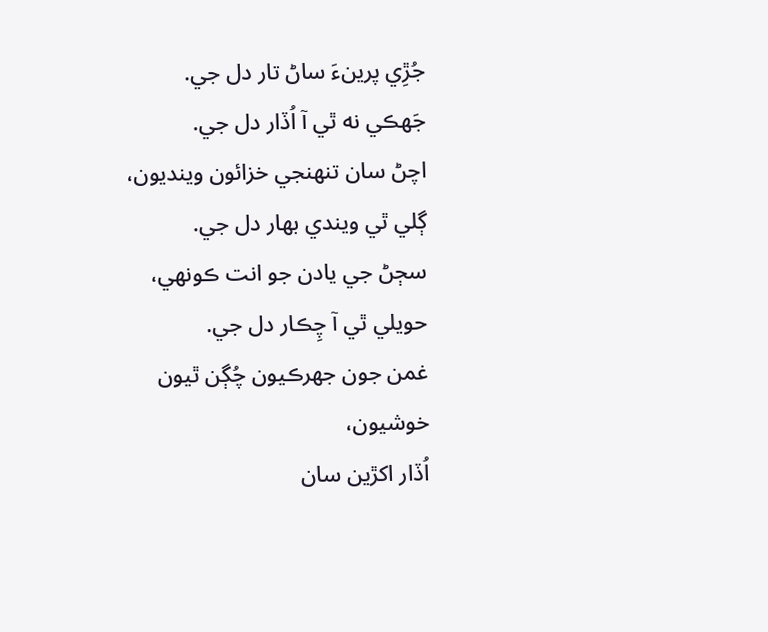جُڙِي پرينءَ ساڻ تار دل جي.
جَھڪي نه ٿي آ اُڏار دل جي.
اچڻ سان تنھنجي خزائون وينديون،
ڳلي ٿي ويندي بھار دل جي.
سڄڻ جي يادن جو انت ڪونھي،
حويلي ٿي آ چِڪار دل جي.
غمن جون جھرڪيون چُڳن ٿيون خوشيون،
اُڏار اکڙين سان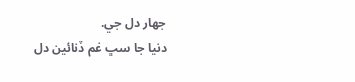جھار دل جي.
دنيا جا سڀ غم ڏنائين دل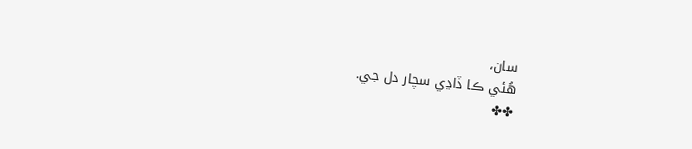سان،
ھُئي ڪا ڏاڍي سچار دل جي.
✤✤